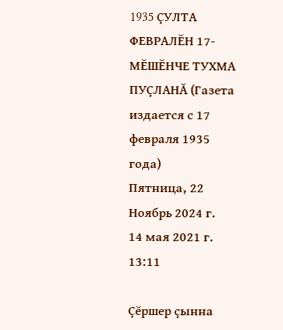1935 ÇУЛТА ФЕВРАЛĔН 17-МĔШĔНЧЕ ТУХМА ПУÇЛАНĂ (Газета издается с 17 февраля 1935 года)
Пятница, 22 Ноябрь 2024 г.
14 мая 2021 г. 13:11

Çĕршер çынна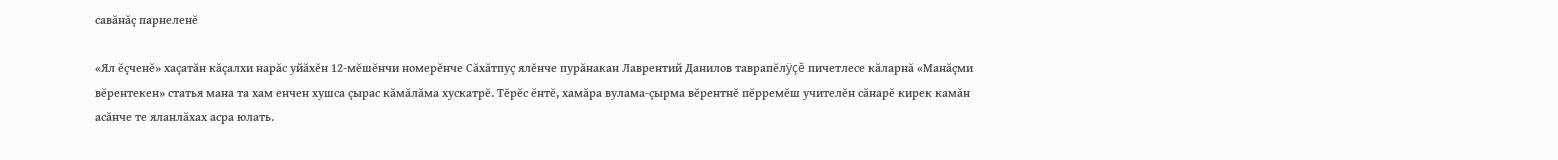савăнăç парнеленĕ

«Ял ĕçченĕ» хаçатăн кăçалхи нарăс уйăхĕн 12-мĕшĕнчи номерĕнче Сăхăтпуç ялĕнче пурăнакан Лаврентий Данилов таврапĕлÿçĕ пичетлесе кăларнă «Манăçми вĕрентекен» статья мана та хам енчен хушса çырас кăмăлăма хускатрĕ. Тĕрĕс ĕнтĕ, хамăра вулама-çырма вĕрентнĕ пĕрремĕш учителĕн сăнарĕ кирек камăн асăнче те яланлăхах асра юлать.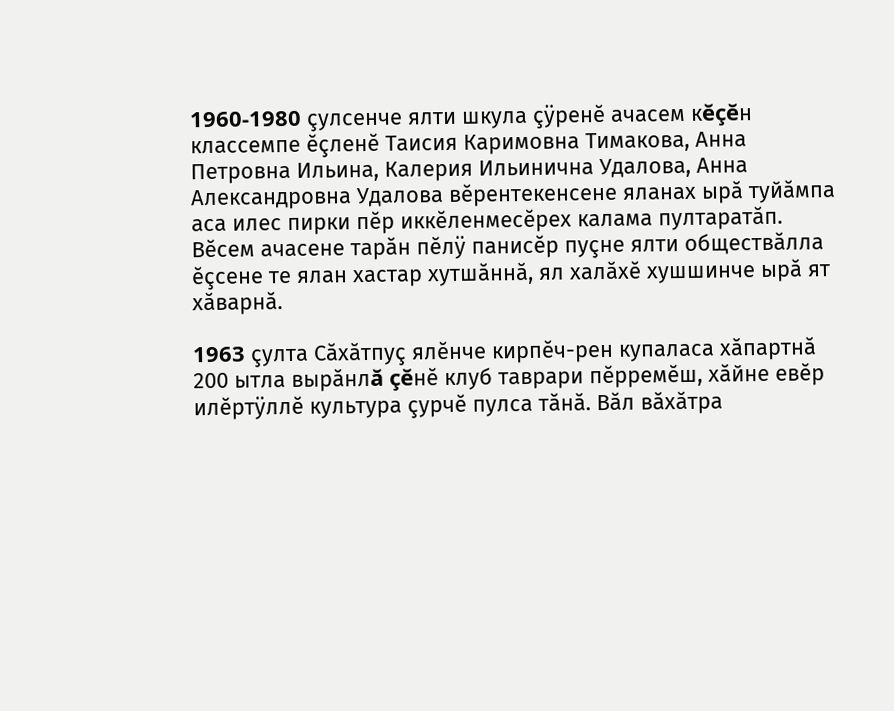1960-1980 çулсенче ялти шкула çÿренĕ ачасем кĕçĕн классемпе ĕçленĕ Таисия Каримовна Тимакова, Анна Петровна Ильина, Калерия Ильинична Удалова, Анна Александровна Удалова вĕрентекенсене яланах ырă туйăмпа аса илес пирки пĕр иккĕленмесĕрех калама пултаратăп. Вĕсем ачасене тарăн пĕлÿ панисĕр пуçне ялти обществăлла ĕçсене те ялан хастар хутшăннă, ял халăхĕ хушшинче ырă ят хăварнă.

1963 çулта Сăхăтпуç ялĕнче кирпĕч-рен купаласа хăпартнă 200 ытла вырăнлă çĕнĕ клуб таврари пĕрремĕш, хăйне евĕр илĕртÿллĕ культура çурчĕ пулса тăнă. Вăл вăхăтра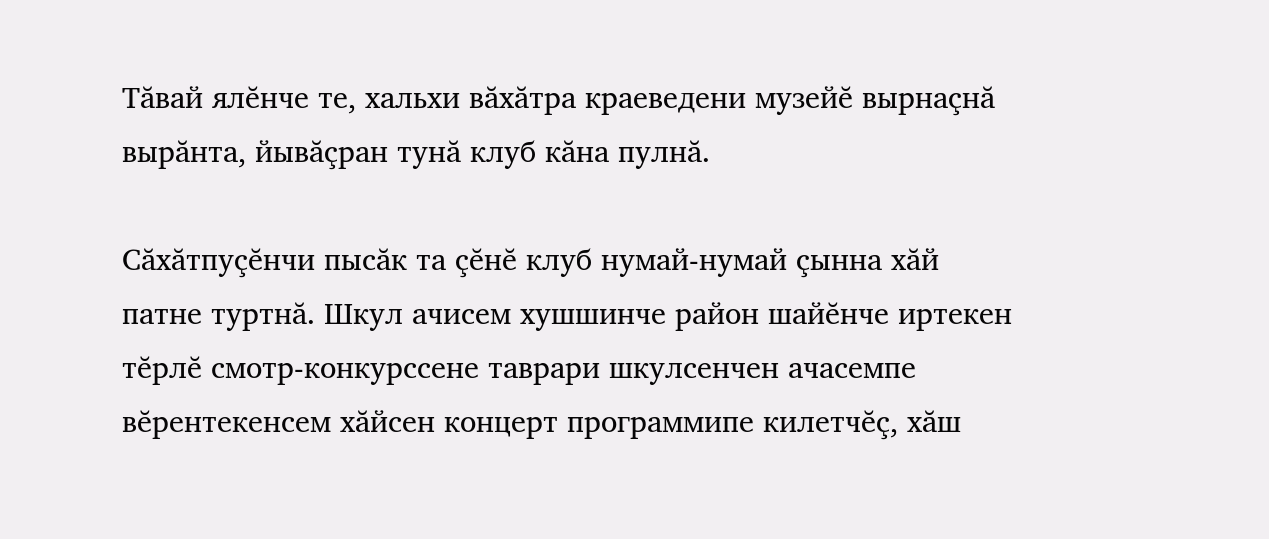Тăвай ялĕнче те, хальхи вăхăтра краеведени музейĕ вырнаçнă вырăнта, йывăçран тунă клуб кăна пулнă.

Сăхăтпуçĕнчи пысăк та çĕнĕ клуб нумай-нумай çынна хăй патне туртнă. Шкул ачисем хушшинче район шайĕнче иртекен тĕрлĕ смотр-конкурссене таврари шкулсенчен ачасемпе вĕрентекенсем хăйсен концерт программипе килетчĕç, хăш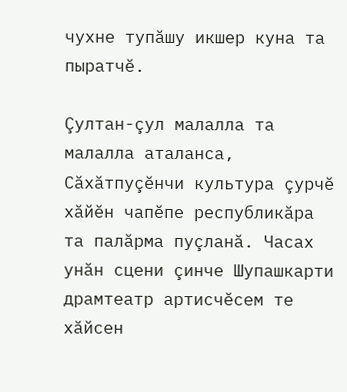чухне тупăшу икшер куна та пыратчĕ.

Çултан-çул малалла та малалла аталанса, Сăхăтпуçĕнчи культура çурчĕ хăйĕн чапĕпе республикăра та палăрма пуçланă. Часах унăн сцени çинче Шупашкарти драмтеатр артисчĕсем те хăйсен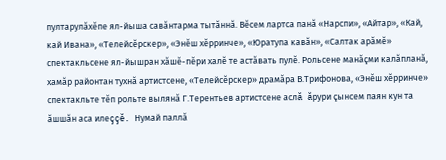пултарулăхĕпе ял-йыша савăнтарма тытăннă. Вĕсем лартса панă «Нарспи», «Айтар», «Кай, кай Ивана», «Телейсĕрскер», «Энĕш хĕрринче», «Юратупа кавăн», «Салтак арăмĕ» спектакльсене ял-йышран хăшĕ-пĕри халĕ те астăвать пулĕ. Рольсене манăçми калăпланă, хамăр районтан тухнă артистсене, «Телейсĕрскер» драмăра В.Трифонова, «Энĕш хĕрринче» спектакльте тĕп рольте вылянă Г.Терентьев артистсене аслă ăрури çынсем паян кун та ăшшăн аса илеççĕ. Нумай паллă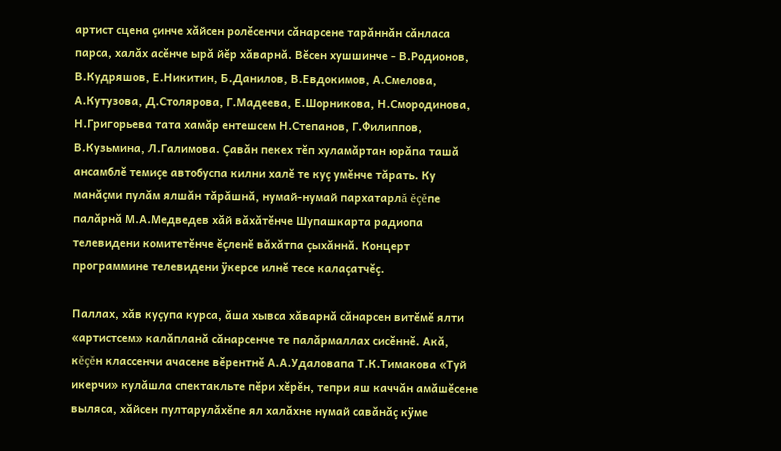артист сцена çинче хăйсен ролĕсенчи сăнарсене тарăннăн сăнласа парса, халăх асĕнче ырă йĕр хăварнă. Вĕсен хушшинче - В.Родионов, В.Кудряшов, Е.Никитин, Б.Данилов, В.Евдокимов, А.Смелова, А.Кутузова, Д.Столярова, Г.Мадеева, Е.Шорникова, Н.Смородинова, Н.Григорьева тата хамăр ентешсем Н.Степанов, Г.Филиппов, В.Кузьмина, Л.Галимова. Çавăн пекех тĕп хуламăртан юрăпа ташă ансамблĕ темиçе автобуспа килни халĕ те куç умĕнче тăрать. Ку манăçми пулăм ялшăн тăрăшнă, нумай-нумай пархатарлă ĕçĕпе палăрнă М.А.Медведев хăй вăхăтĕнче Шупашкарта радиопа телевидени комитетĕнче ĕçленĕ вăхăтпа çыхăннă. Концерт программине телевидени ÿкерсе илнĕ тесе калаçатчĕç.

Паллах, хăв куçупа курса, ăша хывса хăварнă сăнарсен витĕмĕ ялти «артистсем» калăпланă сăнарсенче те палăрмаллах сисĕннĕ. Акă, кĕçĕн классенчи ачасене вĕрентнĕ А.А.Удаловапа Т.К.Тимакова «Туй икерчи» кулăшла спектакльте пĕри хĕрĕн, тепри яш каччăн амăшĕсене выляса, хăйсен пултарулăхĕпе ял халăхне нумай савăнăç кÿме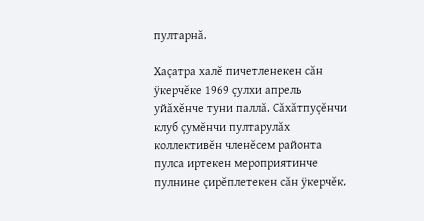пултарнă.

Хаçатра халĕ пичетленекен сăн ÿкерчĕке 1969 çулхи апрель уйăхĕнче туни паллă. Сăхăтпуçĕнчи клуб çумĕнчи пултарулăх коллективĕн членĕсем районта пулса иртекен мероприятинче пулнине çирĕплетекен сăн ÿкерчĕк.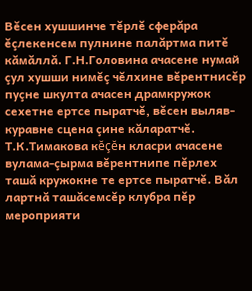Вĕсен хушшинче тĕрлĕ сферăра ĕçлекенсем пулнине палăртма питĕ кăмăллă. Г.Н.Головина ачасене нумай çул хушши нимĕç чĕлхине вĕрентнисĕр пуçне шкулта ачасен драмкружок сехетне ертсе пыратчĕ, вĕсен выляв-куравне сцена çине кăларатчĕ. Т.К.Тимакова кĕçĕн класри ачасене вулама-çырма вĕрентнипе пĕрлех ташă кружокне те ертсе пыратчĕ. Вăл лартнă ташăсемсĕр клубра пĕр мероприяти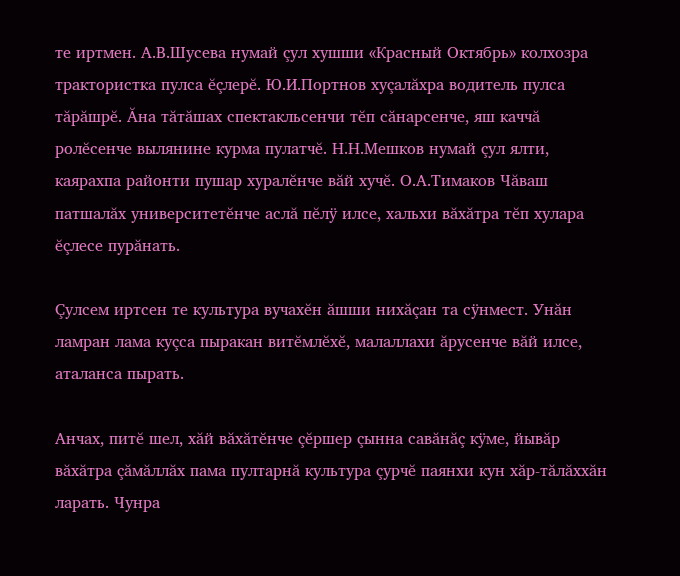те иртмен. А.В.Шусева нумай çул хушши «Красный Октябрь» колхозра трактористка пулса ĕçлерĕ. Ю.И.Портнов хуçалăхра водитель пулса тăрăшрĕ. Ăна тăтăшах спектакльсенчи тĕп сăнарсенче, яш каччă ролĕсенче вылянине курма пулатчĕ. Н.Н.Мешков нумай çул ялти, каярахпа районти пушар хуралĕнче вăй хучĕ. О.А.Тимаков Чăваш патшалăх университетĕнче аслă пĕлÿ илсе, хальхи вăхăтра тĕп хулара ĕçлесе пурăнать.

Çулсем иртсен те культура вучахĕн ăшши нихăçан та сÿнмест. Унăн ламран лама куçса пыракан витĕмлĕхĕ, малаллахи ăрусенче вăй илсе, аталанса пырать.

Анчах, питĕ шел, хăй вăхăтĕнче çĕршер çынна савăнăç кÿме, йывăр вăхăтра çăмăллăх пама пултарнă культура çурчĕ паянхи кун хăр-тăлăххăн ларать. Чунра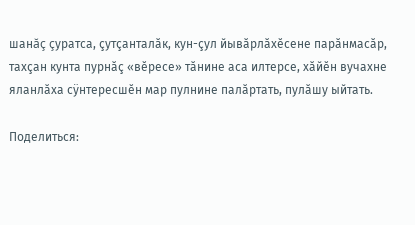шанăç çуратса, çутçанталăк, кун-çул йывăрлăхĕсене парăнмасăр, тахçан кунта пурнăç «вĕресе» тăнине аса илтерсе, хăйĕн вучахне яланлăха сÿнтересшĕн мар пулнине палăртать, пулăшу ыйтать.

Поделиться: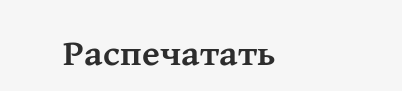Распечатать